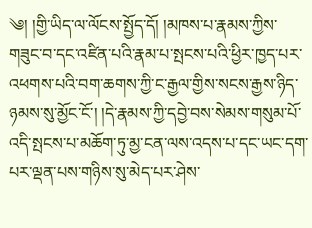༄། །གྱི་ཡིད་ལ་ལོངས་སྤྱོད་དོ། །མཁས་པ་རྣམས་ཀྱིས་གཟུང་བ་དང་འཛིན་པའི་རྣམ་པ་སྤངས་པའི་ཕྱིར་ཁྱད་པར་འཕགས་པའི་བག་ཆགས་ཀྱི་ང་རྒྱལ་གྱིས་སངས་རྒྱས་ཉིད་ཉམས་སུ་མྱོང་ངོ་། །དེ་རྣམས་ཀྱི་དབྱེ་བས་སེམས་གསུམ་པོ་འདི་སྤངས་པ་མཆོག་ཏུ་མྱ་ངན་ལས་འདས་པ་དང་ཡང་དག་པར་ལྡན་པས་གཉིས་སུ་མེད་པར་ཤེས་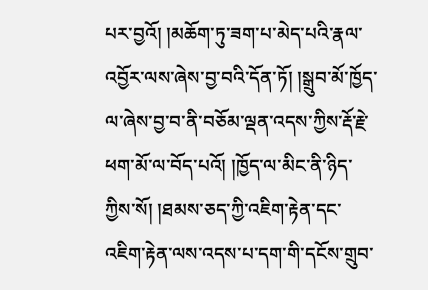པར་བྱའོ། །མཆོག་ཏུ་ཟག་པ་མེད་པའི་རྣལ་འབྱོར་ལས་ཞེས་བྱ་བའི་དོན་ཏོ། །སྒྲུབ་མོ་ཁྱོད་ལ་ཞེས་བྱ་བ་ནི་བཅོམ་ལྡན་འདས་ཀྱིས་རྡོ་རྗེ་ཕག་མོ་ལ་བོད་པའོ། །ཁྱོད་ལ་མིང་ནི་ཉིད་ཀྱིས་སོ། །ཐམས་ཅད་ཀྱི་འཇིག་རྟེན་དང་འཇིག་རྟེན་ལས་འདས་པ་དག་གི་དངོས་གྲུབ་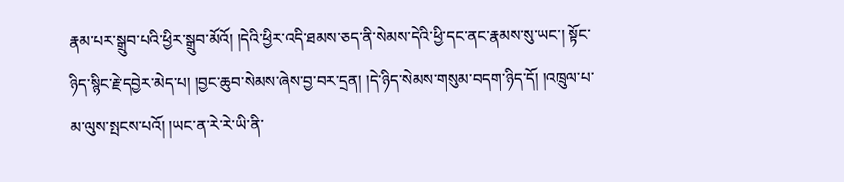རྣམ་པར་སྒྲུབ་པའི་ཕྱིར་སྒྲུབ་མོའོ། །དེའི་ཕྱིར་འདི་ཐམས་ཅད་ནི་སེམས་དེའི་ཕྱི་དང་ནང་རྣམས་སུ་ཡང་། སྟོང་ཉིད་སྙིང་རྗེ་དབྱེར་མེད་པ། །བྱང་ཆུབ་སེམས་ཞེས་བྱ་བར་དྲན། །དེ་ཉིད་སེམས་གསུམ་བདག་ཉིད་དོ། །འཁྲུལ་པ་མ་ལུས་སྤངས་པའོ། །ཡང་ན་རེ་རེ་ཡི་ནི་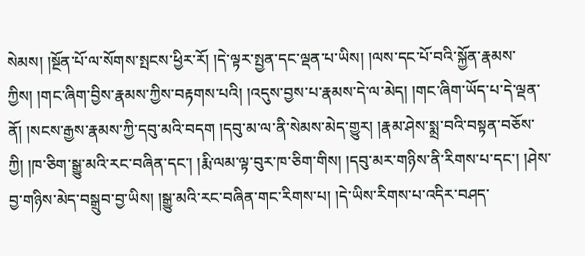སེམས། །སྔོན་པོ་ལ་སོགས་སྤངས་ཕྱིར་རོ། །དེ་ལྟར་སྤྱན་དང་ལྡན་པ་ཡིས། །ལས་དང་པོ་བའི་སྐྱོན་རྣམས་ཀྱིས། །གང་ཞིག་བྱིས་རྣམས་ཀྱིས་བརྟགས་པའི། །འདུས་བྱས་པ་རྣམས་དེ་ལ་མེད། །གང་ཞིག་ཡོད་པ་དེ་ལྡན་ནོ། །སངས་རྒྱས་རྣམས་ཀྱི་དབུ་མའི་བདག །དབུ་མ་ལ་ནི་སེམས་མེད་གྱུར། །རྣམ་ཤེས་སྨྲ་བའི་བསྟན་བཅོས་ཀྱི། །ཁ་ཅིག་སྒྱུ་མའི་རང་བཞིན་དང་། །རྨི་ལམ་ལྟ་བུར་ཁ་ཅིག་གིས། །དབུ་མར་གཉིས་ནི་རིགས་པ་དང་། །ཤེས་བྱ་གཉིས་མེད་བསྒྲུབ་བྱ་ཡིས། །སྒྱུ་མའི་རང་བཞིན་གང་རིགས་པ། །དེ་ཡིས་རིགས་པ་འདིར་བཤད་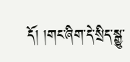དོ། །གང་ཞིག་དེ་སྲིད་སྒྱུ་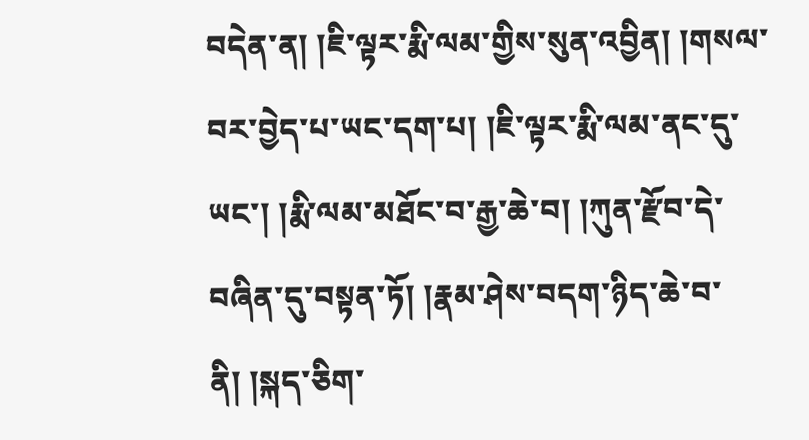བདེན་ན། །ཇི་ལྟར་རྨི་ལམ་གྱིས་སུན་འབྱིན། །གསལ་བར་བྱེད་པ་ཡང་དག་པ། །ཇི་ལྟར་རྨི་ལམ་ནང་དུ་ཡང་། །རྨི་ལམ་མཐོང་བ་རྒྱ་ཆེ་བ། །ཀུན་རྫོབ་དེ་བཞིན་དུ་བསྟན་ཏོ། །རྣམ་ཤེས་བདག་ཉིད་ཆེ་བ་ནི། །སྐད་ཅིག་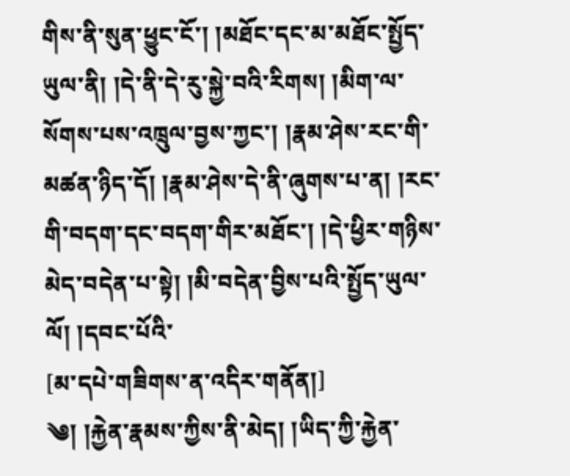གིས་ནི་སུན་ཕྱུང་ངོ་། །མཐོང་དང་མ་མཐོང་སྤྱོད་ཡུལ་ནི། །དེ་ནི་དེ་རུ་སྐྱེ་བའི་རིགས། །མིག་ལ་སོགས་པས་འཁྲུལ་བྱས་ཀྱང་། །རྣམ་ཤེས་རང་གི་མཚན་ཉིད་དོ། །རྣམ་ཤེས་དེ་ནི་ཞུགས་པ་ན། །རང་གི་བདག་དང་བདག་གིར་མཐོང་། །དེ་ཕྱིར་གཉིས་མེད་བདེན་པ་སྟེ། །མི་བདེན་བྱིས་པའི་སྤྱོད་ཡུལ་ལོ། །དབང་པོའི་
[མ་དཔེ་གཟིགས་ན་འདིར་གནོན།]
༄། །རྐྱེན་རྣམས་ཀྱིས་ནི་མེད། །ཡིད་ཀྱི་རྐྱེན་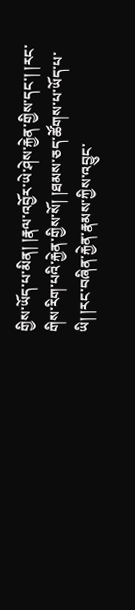གྱིས་ཡོད་པ་མིན། །རྣལ་འབྱོར་ཡེ་ཤེས་རྐྱེན་གྱིས་དང་། །རང་གིས་རིག་པའི་རྐྱེན་གྱིས་སོ། །ཐམས་ཅད་ཚོགས་པ་ཡོད་པ་ཡི། །རང་བཞིན་རྐྱེན་རྣམས་ཀྱིས་འབྱུང་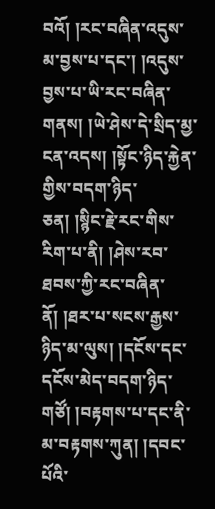བའོ། །རང་བཞིན་འདུས་མ་བྱས་པ་དང་། །འདུས་བྱས་པ་ཡི་རང་བཞིན་གནས། །ཡེ་ཤེས་དེ་སྲིད་མྱ་ངན་འདས། །སྟོང་ཉིད་རྐྱེན་གྱིས་བདག་ཉིད་ཅན། །སྙིང་རྗེ་རང་གིས་རིག་པ་ནི། །ཤེས་རབ་ཐབས་ཀྱི་རང་བཞིན་ནོ། །ཐར་པ་སངས་རྒྱས་ཉིད་མ་ལུས། །དངོས་དང་དངོས་མེད་བདག་ཉིད་གཙོ། །བརྟགས་པ་དང་ནི་མ་བརྟགས་ཀུན། །དབང་པོའི་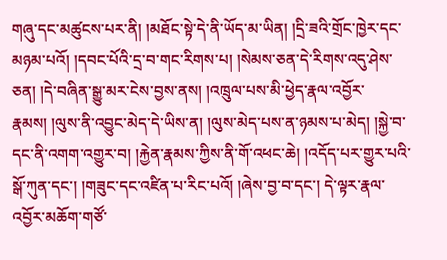གཞུ་དང་མཚུངས་པར་ནི། །མཐོང་སྟེ་དེ་ནི་ཡོད་མ་ཡིན། །དྲི་ཟའི་གྲོང་ཁྱེར་དང་མཉམ་པའོ། །དབང་པོའི་དྲ་བ་གང་རིགས་པ། །སེམས་ཅན་དེ་རིགས་འདུ་ཤེས་ཅན། །དེ་བཞིན་སྒྱུ་མར་ངེས་བྱས་ནས། །འཁྲུལ་པས་མི་ཕྱེད་རྣལ་འབྱོར་རྣམས། །ལུས་ནི་འབྱུང་མེད་དེ་ཡིས་ན། །ལུས་མེད་པས་ན་ཉམས་པ་མེད། །སྐྱེ་བ་དང་ནི་འགག་འགྱུར་བ། །རྐྱེན་རྣམས་ཀྱིས་ནི་གོ་འཕང་ཆེ། །འདོད་པར་གྱུར་པའི་སྒོ་ཀུན་དང་། །གཟུང་དང་འཛིན་པ་རིང་པའོ། །ཞེས་བྱ་བ་དང་། དེ་ལྟར་རྣལ་འབྱོར་མཆོག་གཙོ་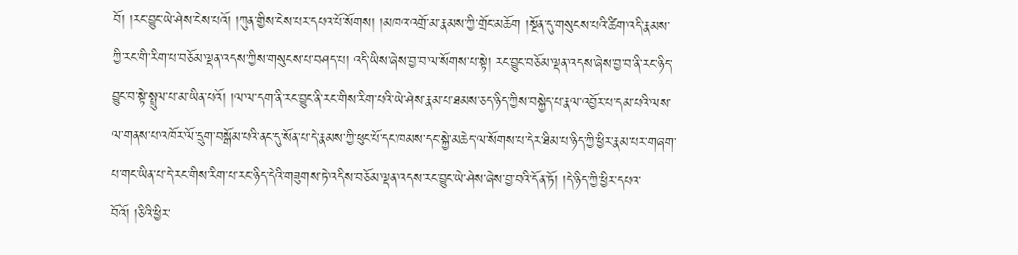བོ། །རང་བྱུང་ཡེ་ཤེས་ངེས་པའོ། །ཀུན་གྱིས་ངེས་པར་དཔའ་པོ་སོགས། །མཁའ་འགྲོ་མ་རྣམས་ཀྱི་གྲོང་མཆོག །སྔོན་དུ་གསུངས་པའི་ཚིག་འདི་རྣམས་ཀྱི་རང་གི་རིག་པ་བཅོམ་ལྡན་འདས་ཀྱིས་གསུངས་པ་བཤད་པ། འདི་ཡིས་ཞེས་བྱ་བ་ལ་སོགས་པ་སྟེ། རང་བྱུང་བཅོམ་ལྡན་འདས་ཞེས་བྱ་བ་ནི་རང་ཉིད་བྱུང་བ་སྟེ་སྤྲུལ་པ་མ་ཡིན་པའོ། །ལ་ལ་དག་ནི་རང་བྱུང་ནི་རང་གིས་རིག་པའི་ཡེ་ཤེས་རྣམ་པ་ཐམས་ཅད་ཉིད་ཀྱིས་བསྐྱེད་པ་རྣལ་འབྱོར་པ་དམ་པའི་ལས་ལ་གནས་པ་འཁོར་ལོ་དྲུག་བསྒོམ་པའི་ནང་དུ་སོན་པ་དེ་རྣམས་ཀྱི་ཕུང་པོ་དང་ཁམས་དང་སྐྱེ་མཆེད་ལ་སོགས་པ་དེར་ཐིམ་པ་ཉིད་ཀྱི་ཕྱིར་རྣམ་པར་གཞག་པ་གང་ཡིན་པ་དེ་རང་གིས་རིག་པ་རང་ཉིད་དེའི་གཟུགས་ཏེ་འདིས་བཅོམ་ལྡན་འདས་རང་བྱུང་ཡེ་ཤེས་ཞེས་བྱ་བའི་དོན་ཏོ། །དེ་ཉིད་ཀྱི་ཕྱིར་དཔའ་བོའོ། །ཅིའི་ཕྱིར་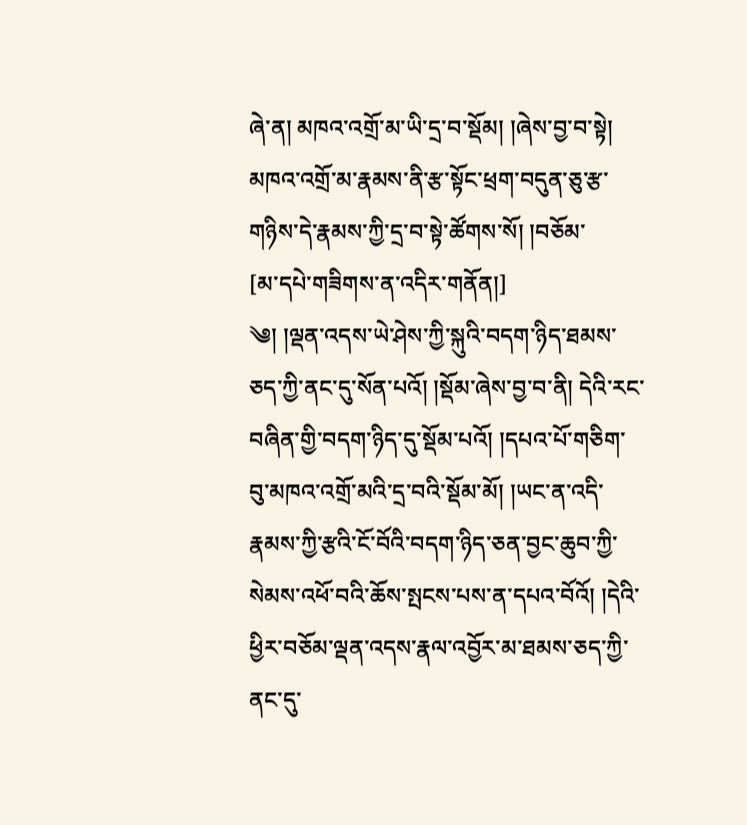ཞེ་ན། མཁའ་འགྲོ་མ་ཡི་དྲ་བ་སྡོམ། །ཞེས་བྱ་བ་སྟེ། མཁའ་འགྲོ་མ་རྣམས་ནི་རྩ་སྟོང་ཕྲག་བདུན་ཅུ་རྩ་གཉིས་དེ་རྣམས་ཀྱི་དྲ་བ་སྟེ་ཚོགས་སོ། །བཅོམ་
[མ་དཔེ་གཟིགས་ན་འདིར་གནོན།]
༄། །ལྡན་འདས་ཡེ་ཤེས་ཀྱི་སྐུའི་བདག་ཉིད་ཐམས་ཅད་ཀྱི་ནང་དུ་སོན་པའོ། །སྡོམ་ཞེས་བྱ་བ་ནི། དེའི་རང་བཞིན་གྱི་བདག་ཉིད་དུ་སྡོམ་པའོ། །དཔའ་པོ་གཅིག་བུ་མཁའ་འགྲོ་མའི་དྲ་བའི་སྡོམ་མོ། །ཡང་ན་འདི་རྣམས་ཀྱི་རྩའི་ངོ་བོའི་བདག་ཉིད་ཅན་བྱང་ཆུབ་ཀྱི་སེམས་འཕོ་བའི་ཆོས་སྤངས་པས་ན་དཔའ་བོའོ། །དེའི་ཕྱིར་བཅོམ་ལྡན་འདས་རྣལ་འབྱོར་མ་ཐམས་ཅད་ཀྱི་ནང་དུ་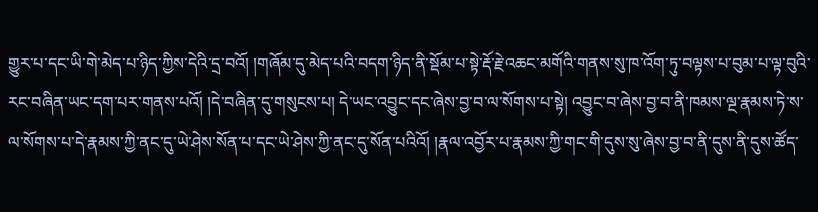གྱུར་པ་དང་ཡི་གེ་མེད་པ་ཉིད་ཀྱིས་དེའི་དྲ་བའོ། །གཞོམ་དུ་མེད་པའི་བདག་ཉིད་ནི་སྡོམ་པ་སྟེ་རྡོ་རྗེ་འཆང་མགོའི་གནས་སུ་ཁ་འོག་ཏུ་བལྟས་པ་བུམ་པ་ལྟ་བུའི་རང་བཞིན་ཡང་དག་པར་གནས་པའོ། །དེ་བཞིན་དུ་གསུངས་པ། དེ་ཡང་འབྱུང་དང་ཞེས་བྱ་བ་ལ་སོགས་པ་སྟེ། འབྱུང་བ་ཞེས་བྱ་བ་ནི་ཁམས་ལྔ་རྣམས་ཏེ་ས་ལ་སོགས་པ་དེ་རྣམས་ཀྱི་ནང་དུ་ཡེ་ཤེས་སོན་པ་དང་ཡེ་ཤེས་ཀྱི་ནང་དུ་སོན་པའིའོ། །རྣལ་འབྱོར་པ་རྣམས་ཀྱི་གང་གི་དུས་སུ་ཞེས་བྱ་བ་ནི་དུས་ནི་དུས་ཚོད་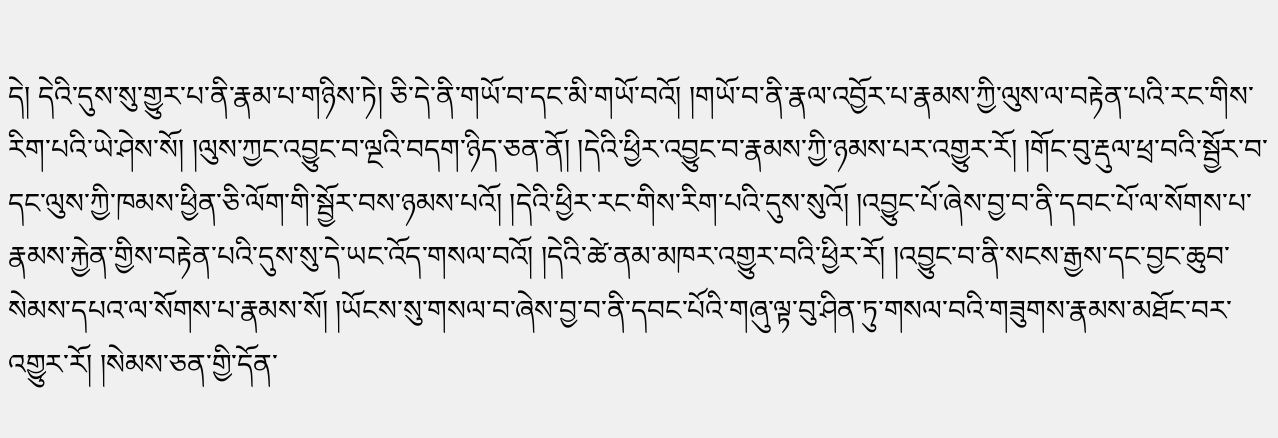དེ། དེའི་དུས་སུ་གྱུར་པ་ནི་རྣམ་པ་གཉིས་ཏེ། ཅི་དེ་ནི་གཡོ་བ་དང་མི་གཡོ་བའོ། །གཡོ་བ་ནི་རྣལ་འབྱོར་པ་རྣམས་ཀྱི་ལུས་ལ་བརྟེན་པའི་རང་གིས་རིག་པའི་ཡེ་ཤེས་སོ། །ལུས་ཀྱང་འབྱུང་བ་ལྔའི་བདག་ཉིད་ཅན་ནོ། །དེའི་ཕྱིར་འབྱུང་བ་རྣམས་ཀྱི་ཉམས་པར་འགྱུར་རོ། །གོང་བུ་རྡུལ་ཕྲ་བའི་སྦྱོར་བ་དང་ལུས་ཀྱི་ཁམས་ཕྱིན་ཅི་ལོག་གི་སྦྱོར་བས་ཉམས་པའོ། །དེའི་ཕྱིར་རང་གིས་རིག་པའི་དུས་སུའོ། །འབྱུང་པོ་ཞེས་བྱ་བ་ནི་དབང་པོ་ལ་སོགས་པ་རྣམས་རྐྱེན་གྱིས་བརྟེན་པའི་དུས་སུ་དེ་ཡང་འོད་གསལ་བའོ། །དེའི་ཚེ་ནམ་མཁར་འགྱུར་བའི་ཕྱིར་རོ། །འབྱུང་བ་ནི་སངས་རྒྱས་དང་བྱང་ཆུབ་སེམས་དཔའ་ལ་སོགས་པ་རྣམས་སོ། །ཡོངས་སུ་གསལ་བ་ཞེས་བྱ་བ་ནི་དབང་པོའི་གཞུ་ལྟ་བུ་ཤིན་ཏུ་གསལ་བའི་གཟུགས་རྣམས་མཐོང་བར་འགྱུར་རོ། །སེམས་ཅན་གྱི་དོན་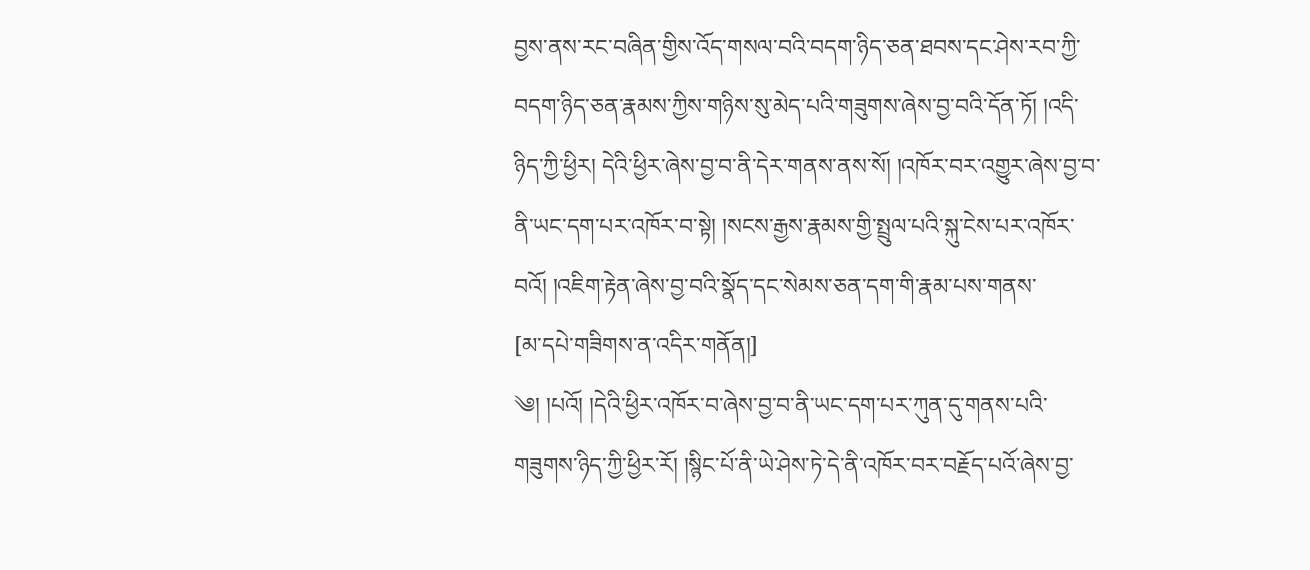བྱས་ནས་རང་བཞིན་གྱིས་འོད་གསལ་བའི་བདག་ཉིད་ཅན་ཐབས་དང་ཤེས་རབ་ཀྱི་བདག་ཉིད་ཅན་རྣམས་ཀྱིས་གཉིས་སུ་མེད་པའི་གཟུགས་ཞེས་བྱ་བའི་དོན་ཏོ། །འདི་ཉིད་ཀྱི་ཕྱིར། དེའི་ཕྱིར་ཞེས་བྱ་བ་ནི་དེར་གནས་ནས་སོ། །འཁོར་བར་འགྱུར་ཞེས་བྱ་བ་ནི་ཡང་དག་པར་འཁོར་བ་སྟེ། །སངས་རྒྱས་རྣམས་གྱི་སྤྲུལ་པའི་སྐུ་ངེས་པར་འཁོར་བའོ། །འཇིག་རྟེན་ཞེས་བྱ་བའི་སྣོད་དང་སེམས་ཅན་དག་གི་རྣམ་པས་གནས་
[མ་དཔེ་གཟིགས་ན་འདིར་གནོན།]
༄། །པའོ། །དེའི་ཕྱིར་འཁོར་བ་ཞེས་བྱ་བ་ནི་ཡང་དག་པར་ཀུན་དུ་གནས་པའི་གཟུགས་ཉིད་ཀྱི་ཕྱིར་རོ། །སྙིང་པོ་ནི་ཡེ་ཤེས་ཏེ་དེ་ནི་འཁོར་བར་བརྗོད་པའོ་ཞེས་བྱ་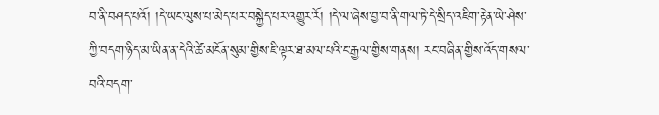བ་ནི་བཤད་པའོ། །དེ་ཡང་ལུས་པ་མེད་པར་བསྐྱེད་པར་འགྱུར་རོ། །དེ་ལ་ཞེས་བྱ་བ་ནི་གལ་ཏེ་དེ་སྲིད་འཇིག་རྟེན་ཡེ་ཤེས་ཀྱི་བདག་ཉིད་མ་ཡིན་ན་དེའི་ཚེ་མངོན་སུམ་གྱིས་ཇི་ལྟར་ཐ་མལ་པའི་ང་རྒྱལ་གྱིས་གནས། རང་བཞིན་གྱིས་འོད་གསལ་བའི་བདག་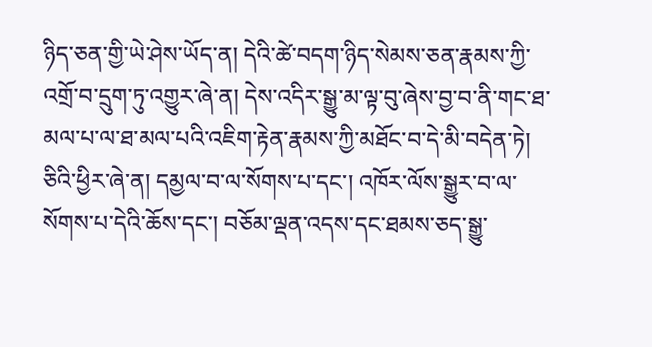ཉིད་ཅན་གྱི་ཡེ་ཤེས་ཡོད་ན། དེའི་ཚེ་བདག་ཉིད་སེམས་ཅན་རྣམས་ཀྱི་འགྲོ་བ་དྲུག་ཏུ་འགྱུར་ཞེ་ན། དེས་འདིར་སྒྱུ་མ་ལྟ་བུ་ཞེས་བྱ་བ་ནི་གང་ཐ་མལ་པ་ལ་ཐ་མལ་པའི་འཇིག་རྟེན་རྣམས་ཀྱི་མཐོང་བ་དེ་མི་བདེན་ཏེ། ཅིའི་ཕྱིར་ཞེ་ན། དམྱལ་བ་ལ་སོགས་པ་དང་། འཁོར་ལོས་སྒྱུར་བ་ལ་སོགས་པ་དེའི་ཆོས་དང་། བཅོམ་ལྡན་འདས་དང་ཐམས་ཅད་སྒྱུ་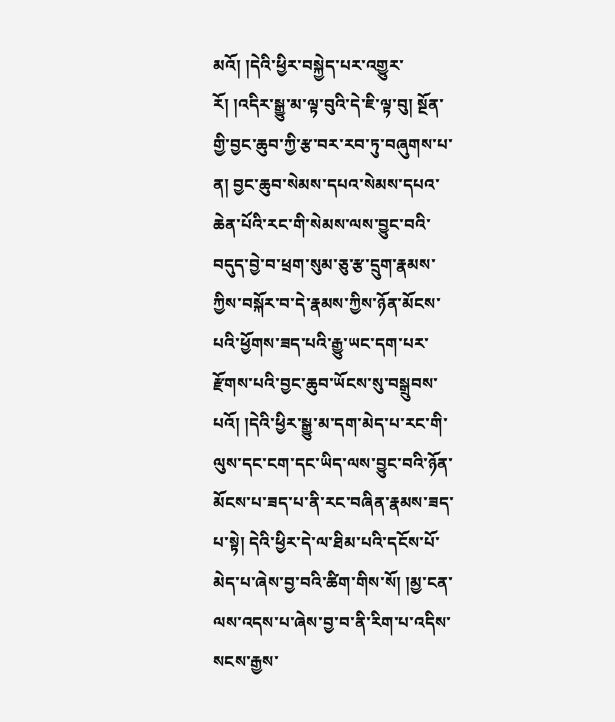མའོ། །དེའི་ཕྱིར་བསྐྱེད་པར་འགྱུར་རོ། །འདིར་སྒྱུ་མ་ལྟ་བུའི་དེ་ཇི་ལྟ་བུ། སྔོན་གྱི་བྱང་ཆུབ་ཀྱི་རྩ་བར་རབ་ཏུ་བཞུགས་པ་ན། བྱང་ཆུབ་སེམས་དཔའ་སེམས་དཔའ་ཆེན་པོའི་རང་གི་སེམས་ལས་བྱུང་བའི་བདུད་བྱེ་བ་ཕྲག་སུམ་ཅུ་རྩ་དྲུག་རྣམས་ཀྱིས་བསྐོར་བ་དེ་རྣམས་ཀྱིས་ཉོན་མོངས་པའི་ཕྱོགས་ཟད་པའི་རྒྱུ་ཡང་དག་པར་རྫོགས་པའི་བྱང་ཆུབ་ཡོངས་སུ་བསྒྲུབས་པའོ། །དེའི་ཕྱིར་སྒྱུ་མ་དག་མེད་པ་རང་གི་ལུས་དང་ངག་དང་ཡིད་ལས་བྱུང་བའི་ཉོན་མོངས་པ་ཟད་པ་ནི་རང་བཞིན་རྣམས་ཟད་པ་སྟེ། དེའི་ཕྱིར་དེ་ལ་ཐིམ་པའི་དངོས་པོ་མེད་པ་ཞེས་བྱ་བའི་ཚིག་གིས་སོ། །མྱ་ངན་ལས་འདས་པ་ཞེས་བྱ་བ་ནི་རིག་པ་འདིས་སངས་རྒྱས་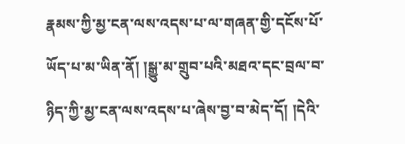རྣམས་ཀྱི་མྱ་ངན་ལས་འདས་པ་ལ་གཞན་གྱི་དངོས་པོ་ཡོད་པ་མ་ཡིན་ནོ། །སྒྱུ་མ་གྲུབ་པའི་མཐའ་དང་བྲལ་བ་ཉིད་ཀྱི་མྱ་ངན་ལས་འདས་པ་ཞེས་བྱ་བ་མེད་དོ། །དེའི་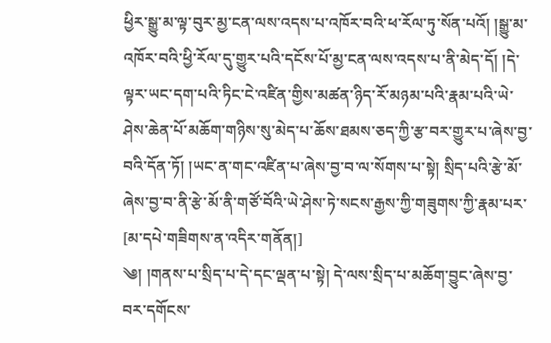ཕྱིར་སྒྱུ་མ་ལྟ་བུར་མྱ་ངན་ལས་འདས་པ་འཁོར་བའི་ཕ་རོལ་ཏུ་སོན་པའོ། །སྒྱུ་མ་འཁོར་བའི་ཕྱི་རོལ་དུ་གྱུར་པའི་དངོས་པོ་མྱ་ངན་ལས་འདས་པ་ནི་མེད་དོ། །དེ་ལྟར་ཡང་དག་པའི་ཏིང་ངེ་འཛིན་གྱིས་མཚན་ཉིད་རོ་མཉམ་པའི་རྣམ་པའི་ཡེ་ཤེས་ཆེན་པོ་མཆོག་གཉིས་སུ་མེད་པ་ཆོས་ཐམས་ཅད་ཀྱི་རྩ་བར་གྱུར་པ་ཞེས་བྱ་བའི་དོན་ཏོ། །ཡང་ན་གང་འཛིན་པ་ཞེས་བྱ་བ་ལ་སོགས་པ་སྟེ། སྲིད་པའི་རྩེ་མོ་ཞེས་བྱ་བ་ནི་རྩེ་མོ་ནི་གཙོ་བོའི་ཡེ་ཤེས་ཏེ་སངས་རྒྱས་ཀྱི་གཟུགས་ཀྱི་རྣམ་པར་
[མ་དཔེ་གཟིགས་ན་འདིར་གནོན།]
༄། །གནས་པ་སྲིད་པ་དེ་དང་ལྡན་པ་སྟེ། དེ་ལས་སྲིད་པ་མཆོག་བྱུང་ཞེས་བྱ་བར་དགོངས་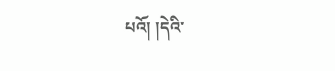པའོ། །དེའི་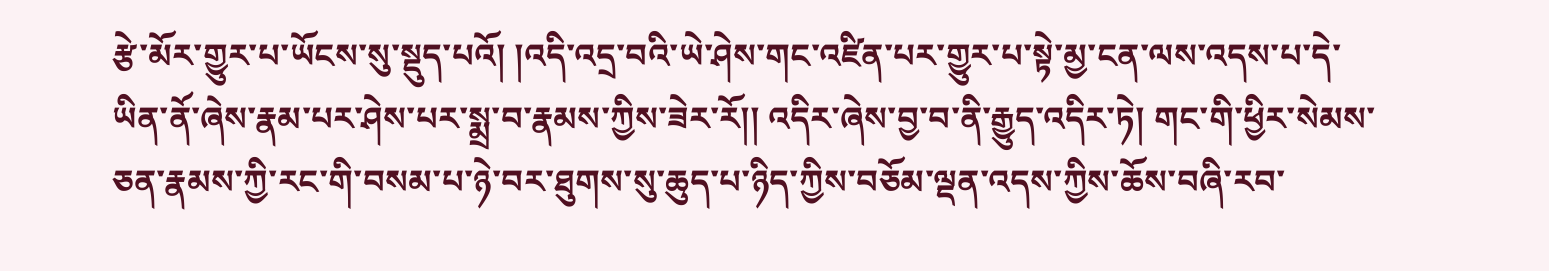རྩེ་མོར་གྱུར་པ་ཡོངས་སུ་སྡུད་པའོ། །འདི་འདྲ་བའི་ཡེ་ཤེས་གང་འཛིན་པར་གྱུར་པ་སྟེ་མྱ་ངན་ལས་འདས་པ་དེ་ཡིན་ནོ་ཞེས་རྣམ་པར་ཤེས་པར་སྨྲ་བ་རྣམས་ཀྱིས་ཟེར་རོ།། འདིར་ཞེས་བྱ་བ་ནི་རྒྱུད་འདིར་ཏེ། གང་གི་ཕྱིར་སེམས་ཅན་རྣམས་ཀྱི་རང་གི་བསམ་པ་ཉེ་བར་ཐུགས་སུ་ཆུད་པ་ཉིད་ཀྱིས་བཅོམ་ལྡན་འདས་ཀྱིས་ཆོས་བཞི་རབ་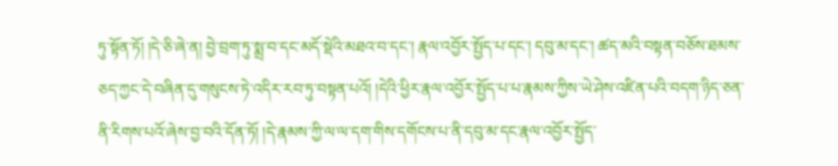ཏུ་སྟོན་ཏོ། །དེ་ཅི་ཞེ་ན། བྱེ་བྲག་ཏུ་སྨྲ་བ་དང་མདོ་སྡེའི་མཐའ་བ་དང་། རྣལ་འབྱོར་སྤྱོད་པ་དང་། དབུ་མ་དང་། ཚད་མའི་བསྟན་བཅོས་ཐམས་ཅད་ཀྱང་དེ་བཞིན་དུ་གསུངས་ཏེ་འདིར་རབ་ཏུ་བསྟན་པའོ། །དེའི་ཕྱིར་རྣལ་འབྱོར་སྤྱོད་པ་པ་རྣམས་ཀྱིས་ཡེ་ཤེས་འཛིན་པའི་བདག་ཉིད་ཅན་ནི་རིགས་པའོ་ཞེས་བྱ་བའི་དོན་ཏོ། །དེ་རྣམས་ཀྱི་ལ་ལ་དག་གིས་དགོངས་པ་ནི་དབུ་མ་དང་རྣལ་འབྱོར་སྤྱོད་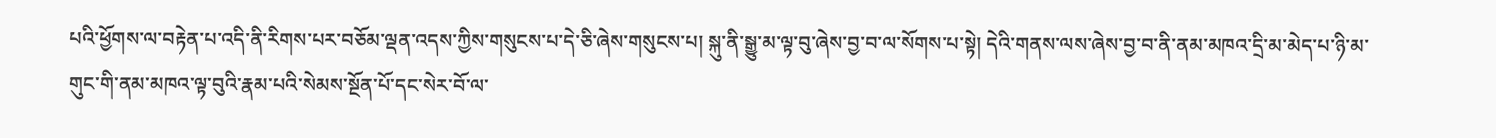པའི་ཕྱོགས་ལ་བརྟེན་པ་འདི་ནི་རིགས་པར་བཅོམ་ལྡན་འདས་ཀྱིས་གསུངས་པ་དེ་ཅི་ཞེས་གསུངས་པ། སྐུ་ནི་སྒྱུ་མ་ལྟ་བུ་ཞེས་བྱ་བ་ལ་སོགས་པ་སྟེ། དེའི་གནས་ལས་ཞེས་བྱ་བ་ནི་ནམ་མཁའ་དྲི་མ་མེད་པ་ཉི་མ་གུང་གི་ནམ་མཁའ་ལྟ་བུའི་རྣམ་པའི་སེམས་སྔོན་པོ་དང་སེར་བོ་ལ་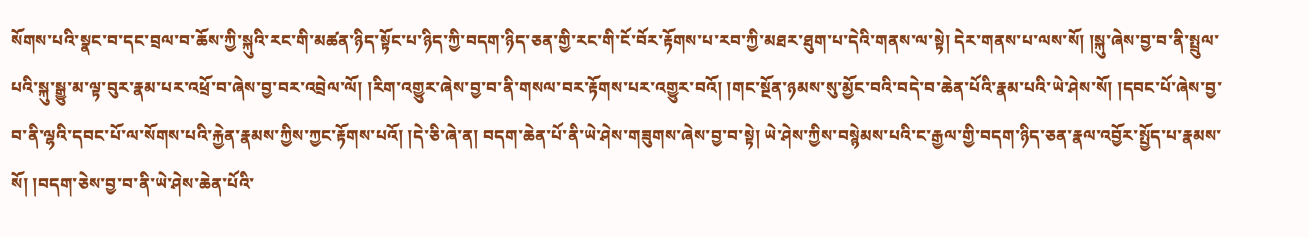སོགས་པའི་སྣང་བ་དང་བྲལ་བ་ཆོས་ཀྱི་སྐུའི་རང་གི་མཚན་ཉིད་སྟོང་པ་ཉིད་ཀྱི་བདག་ཉིད་ཅན་གྱི་རང་གི་ངོ་བོར་རྟོགས་པ་རབ་ཀྱི་མཐར་ཐུག་པ་དེའི་གནས་ལ་སྟེ། དེར་གནས་པ་ལས་སོ། །སྐུ་ཞེས་བྱ་བ་ནི་སྤྲུལ་པའི་སྐུ་སྒྱུ་མ་ལྟ་བུར་རྣམ་པར་འཕྲོ་བ་ཞེས་བྱ་བར་འབྲེལ་ལོ། །རིག་འགྱུར་ཞེས་བྱ་བ་ནི་གསལ་བར་རྟོགས་པར་འགྱུར་བའོ། །གང་སྔོན་ཉམས་སུ་མྱོང་བའི་བདེ་བ་ཆེན་པོའི་རྣམ་པའི་ཡེ་ཤེས་སོ། །དབང་པོ་ཞེས་བྱ་བ་ནི་ལྷའི་དབང་པོ་ལ་སོགས་པའི་རྐྱེན་རྣམས་ཀྱིས་ཀྱང་རྟོགས་པའོ། །དེ་ཅི་ཞེ་ན། བདག་ཆེན་པོ་ནི་ཡེ་ཤེས་གཟུགས་ཞེས་བྱ་བ་སྟེ། ཡེ་ཤེས་ཀྱིས་བསྙེམས་པའི་ང་རྒྱལ་གྱི་བདག་ཉིད་ཅན་རྣལ་འབྱོར་སྤྱོད་པ་རྣམས་སོ། །བདག་ཅེས་བྱ་བ་ནི་ཡེ་ཤེས་ཆེན་པོའི་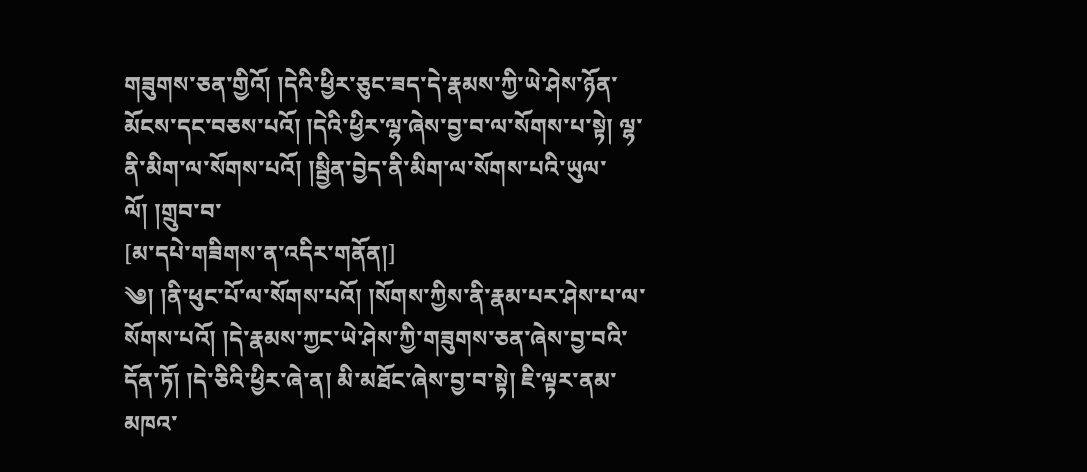གཟུགས་ཅན་གྱིའོ། །དེའི་ཕྱིར་ཅུང་ཟད་དེ་རྣམས་ཀྱི་ཡེ་ཤེས་ཉོན་མོངས་དང་བཅས་པའོ། །དེའི་ཕྱིར་ལྷ་ཞེས་བྱ་བ་ལ་སོགས་པ་སྟེ། ལྷ་ནི་མིག་ལ་སོགས་པའོ། །སྦྱིན་བྱེད་ནི་མིག་ལ་སོགས་པའི་ཡུལ་ལོ། །གྲུབ་བ་
[མ་དཔེ་གཟིགས་ན་འདིར་གནོན།]
༄། །ནི་ཕུང་པོ་ལ་སོགས་པའོ། །སོགས་ཀྱིས་ནི་རྣམ་པར་ཤེས་པ་ལ་སོགས་པའོ། །དེ་རྣམས་ཀྱང་ཡེ་ཤེས་ཀྱི་གཟུགས་ཅན་ཞེས་བྱ་བའི་དོན་ཏོ། །དེ་ཅིའི་ཕྱིར་ཞེ་ན། མི་མཐོང་ཞེས་བྱ་བ་སྟེ། ཇི་ལྟར་ནམ་མཁའ་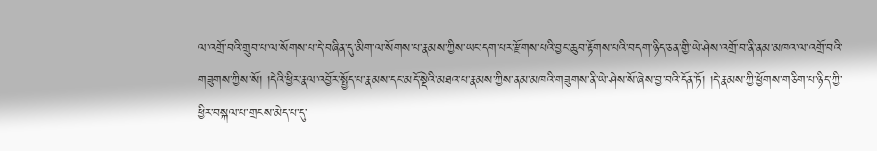ལ་འགྲོ་བའི་གྲུབ་པ་ལ་སོགས་པ་དེ་བཞིན་དུ་མིག་ལ་སོགས་པ་རྣམས་ཀྱིས་ཡང་དག་པར་རྫོགས་པའི་བྱང་ཆུབ་རྟོགས་པའི་བདག་ཉིད་ཅན་གྱི་ཡེ་ཤེས་འགྲོ་བ་ནི་ནམ་མཁའ་ལ་འགྲོ་བའི་གཟུགས་ཀྱིས་སོ། །དེའི་ཕྱིར་རྣལ་འབྱོར་སྤྱོད་པ་རྣམས་དང་མདོ་སྡེའི་མཐའ་པ་རྣམས་ཀྱིས་ནམ་མཁའི་གཟུགས་ནི་ཡེ་ཤེས་སོ་ཞེས་བྱ་བའི་དོན་ཏོ། །དེ་རྣམས་ཀྱི་ཕྱོགས་གཅིག་པ་ཉིད་ཀྱི་ཕྱིར་བསྐལ་པ་གྲངས་མེད་པ་དུ་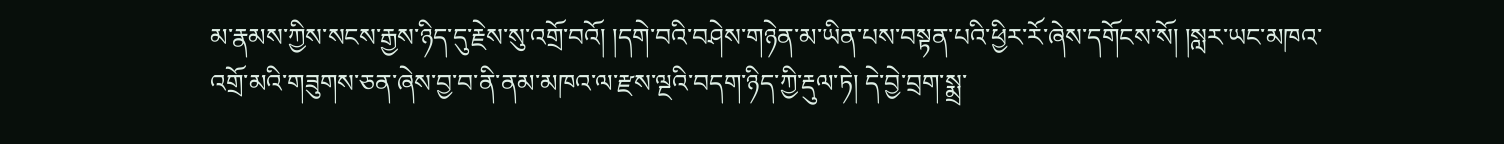མ་རྣམས་ཀྱིས་སངས་རྒྱས་ཉིད་དུ་རྗེས་སུ་འགྲོ་བའོ། །དགེ་བའི་བཤེས་གཉེན་མ་ཡིན་པས་བསྟན་པའི་ཕྱིར་རོ་ཞེས་དགོངས་སོ། །སླར་ཡང་མཁའ་འགྲོ་མའི་གཟུགས་ཅན་ཞེས་བྱ་བ་ནི་ནམ་མཁའ་ལ་རྫས་ལྔའི་བདག་ཉིད་ཀྱི་རྡུལ་ཏེ། དེ་བྱེ་བྲག་སྨྲ་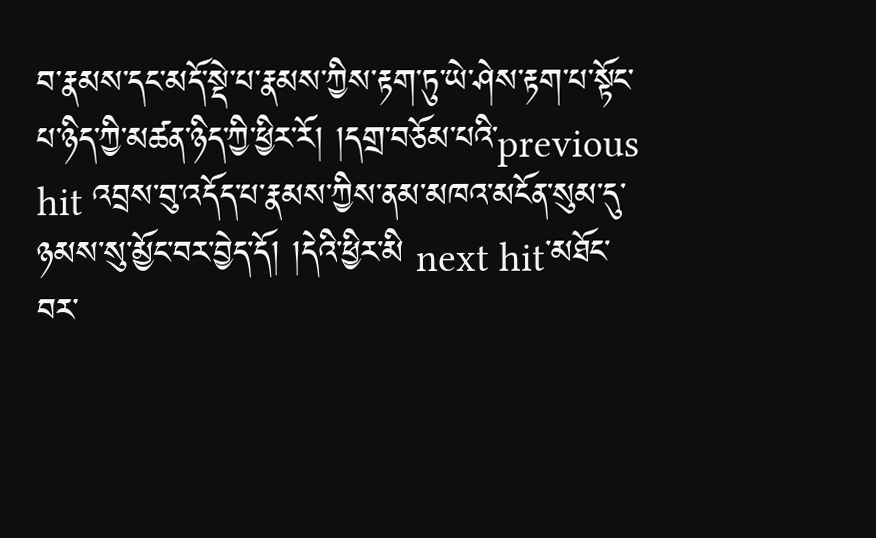བ་རྣམས་དང་མདོ་སྡེ་པ་རྣམས་ཀྱིས་རྟག་ཏུ་ཡེ་ཤེས་རྟག་པ་སྟོང་པ་ཉིད་ཀྱི་མཚན་ཉིད་ཀྱི་ཕྱིར་རོ། །དགྲ་བཅོམ་པའི་previous hit འབྲས་བུ་འདོད་པ་རྣམས་ཀྱིས་ནམ་མཁའ་མངོན་སུམ་དུ་ཉམས་སུ་མྱོང་བར་བྱེད་དོ། །དེའི་ཕྱིར་མི next hit་མཐོང་བར་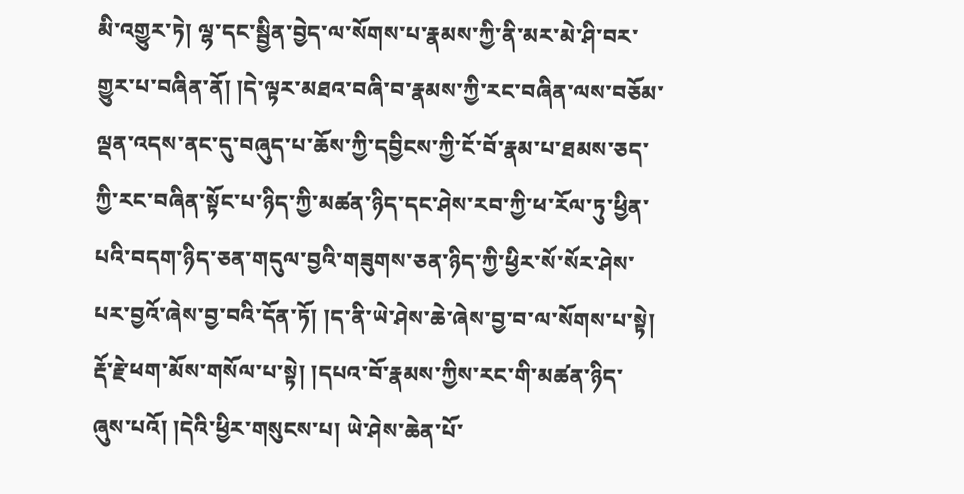མི་འགྱུར་ཏེ། ལྷ་དང་སྦྱིན་བྱེད་ལ་སོགས་པ་རྣམས་ཀྱི་ནི་མར་མེ་ཤི་བར་གྱུར་པ་བཞིན་ནོ། །དེ་ལྟར་མཐའ་བཞི་བ་རྣམས་ཀྱི་རང་བཞིན་ལས་བཅོམ་ལྡན་འདས་ནང་དུ་བཞུད་པ་ཆོས་ཀྱི་དབྱིངས་ཀྱི་ངོ་བོ་རྣམ་པ་ཐམས་ཅད་ཀྱི་རང་བཞིན་སྟོང་པ་ཉིད་ཀྱི་མཚན་ཉིད་དང་ཤེས་རབ་ཀྱི་ཕ་རོལ་ཏུ་ཕྱིན་པའི་བདག་ཉིད་ཅན་གདུལ་བྱའི་གཟུགས་ཅན་ཉིད་ཀྱི་ཕྱིར་སོ་སོར་ཤེས་པར་བྱའོ་ཞེས་བྱ་བའི་དོན་ཏོ། །ད་ནི་ཡེ་ཤེས་ཆེ་ཞེས་བྱ་བ་ལ་སོགས་པ་སྟེ། རྡོ་རྗེ་ཕག་མོས་གསོལ་པ་སྟེ། །དཔའ་བོ་རྣམས་ཀྱིས་རང་གི་མཚན་ཉིད་ཞུས་པའོ། །དེའི་ཕྱིར་གསུངས་པ། ཡེ་ཤེས་ཆེན་པོ་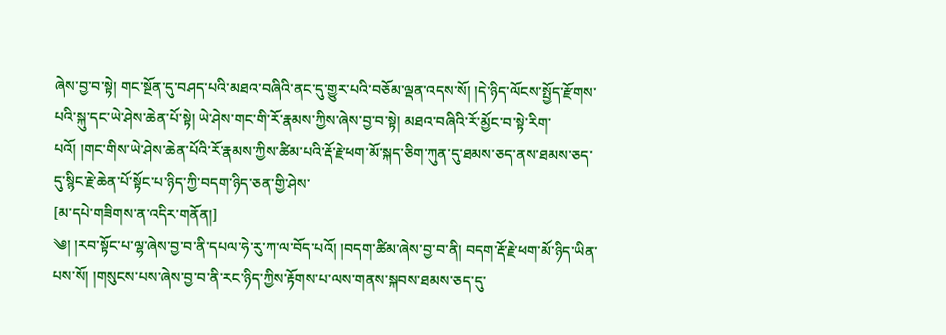ཞེས་བྱ་བ་སྟེ། གང་སྔོན་དུ་བཤད་པའི་མཐའ་བཞིའི་ནང་དུ་གྱུར་པའི་བཅོམ་ལྡན་འདས་སོ། །དེ་ཉིད་ལོངས་སྤྱོད་རྫོགས་པའི་སྐུ་དང་ཡེ་ཤེས་ཆེན་པོ་སྟེ། ཡེ་ཤེས་གང་གི་རོ་རྣམས་ཀྱིས་ཞེས་བྱ་བ་སྟེ། མཐའ་བཞིའི་རོ་མྱོང་བ་སྟེ་རིག་པའོ། །གང་གིས་ཡེ་ཤེས་ཆེན་པོའི་རོ་རྣམས་ཀྱིས་ཚིམ་པའི་རྡོ་རྗེ་ཕག་མོ་སྐད་ཅིག་ཀུན་དུ་ཐམས་ཅད་ནས་ཐམས་ཅད་དུ་སྙིང་རྗེ་ཆེན་པོ་སྟོང་པ་ཉིད་ཀྱི་བདག་ཉིད་ཅན་གྱི་ཤེས་
[མ་དཔེ་གཟིགས་ན་འདིར་གནོན།]
༄། །རབ་སྟོང་པ་ལྷ་ཞེས་བྱ་བ་ནི་དཔལ་ཧེ་རུ་ཀ་ལ་བོད་པའོ། །བདག་ཚིམ་ཞེས་བྱ་བ་ནི། བདག་རྡོ་རྗེ་ཕག་མོ་ཉིད་ཡིན་པས་སོ། །གསུངས་པས་ཞེས་བྱ་བ་ནི་རང་ཉིད་ཀྱིས་རྟོགས་པ་ལས་གནས་སྐབས་ཐམས་ཅད་དུ་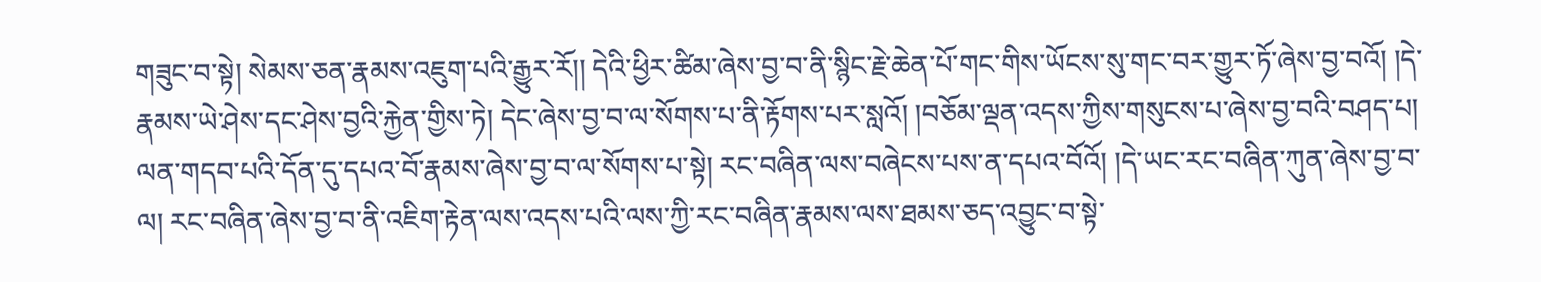གཟུང་བ་སྟེ། སེམས་ཅན་རྣམས་འཇུག་པའི་རྒྱུར་རོ།། དེའི་ཕྱིར་ཚིམ་ཞེས་བྱ་བ་ནི་སྙིང་རྗེ་ཆེན་པོ་གང་གིས་ཡོངས་སུ་གང་བར་གྱུར་ཏོ་ཞེས་བྱ་བའོ། །དེ་རྣམས་ཡེ་ཤེས་དང་ཤེས་བྱའི་རྐྱེན་གྱིས་ཏེ། དེང་ཞེས་བྱ་བ་ལ་སོགས་པ་ནི་རྟོགས་པར་སླའོ། །བཅོམ་ལྡན་འདས་ཀྱིས་གསུངས་པ་ཞེས་བྱ་བའི་བཤད་པ། ལན་གདབ་པའི་དོན་དུ་དཔའ་བོ་རྣམས་ཞེས་བྱ་བ་ལ་སོགས་པ་སྟེ། རང་བཞིན་ལས་བཞེངས་པས་ན་དཔའ་བོའོ། །དེ་ཡང་རང་བཞིན་ཀུན་ཞེས་བྱ་བ་ལ། རང་བཞིན་ཞེས་བྱ་བ་ནི་འཇིག་རྟེན་ལས་འདས་པའི་ལས་ཀྱི་རང་བཞིན་རྣམས་ལས་ཐམས་ཅད་འབྱུང་བ་སྟེ་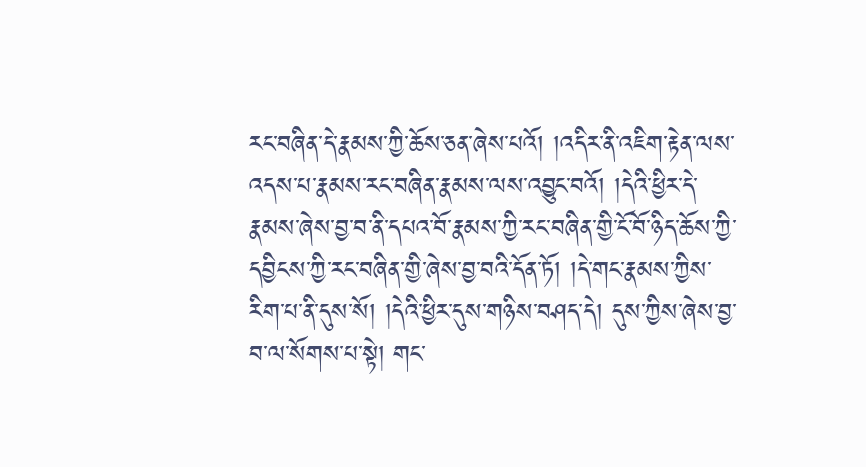རང་བཞིན་དེ་རྣམས་ཀྱི་ཆོས་ཅན་ཞེས་པའོ། །འདིར་ནི་འཇིག་རྟེན་ལས་འདས་པ་རྣམས་རང་བཞིན་རྣམས་ལས་འབྱུང་བའོ། །དེའི་ཕྱིར་དེ་རྣམས་ཞེས་བྱ་བ་ནི་དཔའ་བོ་རྣམས་ཀྱི་རང་བཞིན་གྱི་ངོ་བོ་ཉིད་ཆོས་ཀྱི་དབྱིངས་ཀྱི་རང་བཞིན་གྱི་ཞེས་བྱ་བའི་དོན་ཏོ། །དེ་གང་རྣམས་ཀྱིས་རིག་པ་ནི་དུས་སོ། །དེའི་ཕྱིར་དུས་གཉིས་བཤད་དེ། དུས་ཀྱིས་ཞེས་བྱ་བ་ལ་སོགས་པ་སྟེ། གང་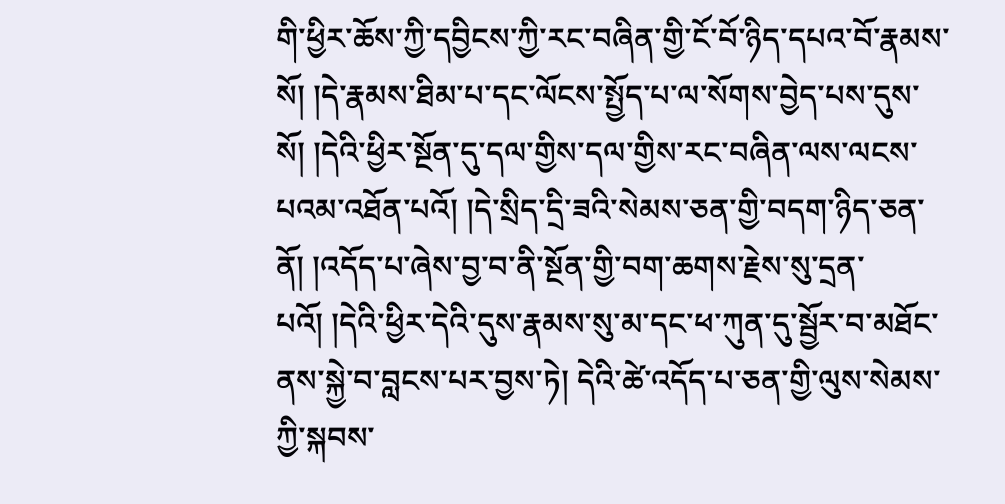གི་ཕྱིར་ཆོས་ཀྱི་དབྱིངས་ཀྱི་རང་བཞིན་གྱི་ངོ་བོ་ཉིད་དཔའ་བོ་རྣམས་སོ། །དེ་རྣམས་ཐིམ་པ་དང་ལོངས་སྤྱོད་པ་ལ་སོགས་བྱེད་པས་དུས་སོ། །དེའི་ཕྱིར་སྔོན་དུ་དལ་གྱིས་དལ་གྱིས་རང་བཞིན་ལས་ལངས་པའམ་འཐོན་པའོ། །དེ་སྲིད་དྲི་ཟའི་སེམས་ཅན་གྱི་བདག་ཉིད་ཅན་ནོ། །འདོད་པ་ཞེས་བྱ་བ་ནི་སྔོན་གྱི་བག་ཆགས་རྗེས་སུ་དྲན་པའོ། །དེའི་ཕྱིར་དེའི་དུས་རྣམས་སུ་མ་དང་ཕ་ཀུན་དུ་སྦྱོར་བ་མཐོང་ནས་སྐྱེ་བ་བླངས་པར་བྱས་ཏེ། དེའི་ཚེ་འདོད་པ་ཅན་གྱི་ལུས་སེམས་ཀྱི་སྐབས་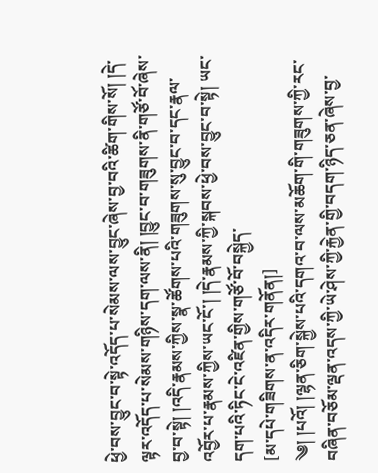ཕྱེ་བས་བྱུང་བ་སྟེ་འདོད་པ་སེམས་ལས་བྱུང་ཞེས་བྱ་བའི་ཚིག་གིས་སོ། །དེ་ལྟར་འདོད་པ་སེམས་གཉིས་དག་ལས་ནི། །བྱུང་བ་གཟུགས་ནི་གཙོ་བོ་ཞེས་བྱ་བ་སྟེ། །འདི་རྣམས་ཀྱིས་སྣ་ཚོགས་པའི་གཟུགས་སུ་བྱུང་བ་དང་རྣལ་འབྱོར་པ་རྣམས་ཀྱིས་ཡང་ངོ་། །དེ་རྣམས་ཀྱི་སྐབས་ཕྱེ་བས་བྱུང་བ་སྟེ། ཡང་དག་པའི་ཏིང་ངེ་འཛིན་གྱིས་གཙོ་བོ་བསྐྱེད་
[མ་དཔེ་གཟིགས་ན་འདིར་གནོན།]
༄། །པའོ། །ལྷན་ཅིག་སྐྱེས་པའི་དགའ་བ་ལས་མཆོག་གི་གཟུགས་ཀྱི་རང་བཞིན་བཅོམ་ལྡན་འདས་ཀྱི་ཡེ་ཤེས་ཀྱི་རྐྱེན་གྱི་བདག་ཉིད་ཅན་ཞེས་བྱ་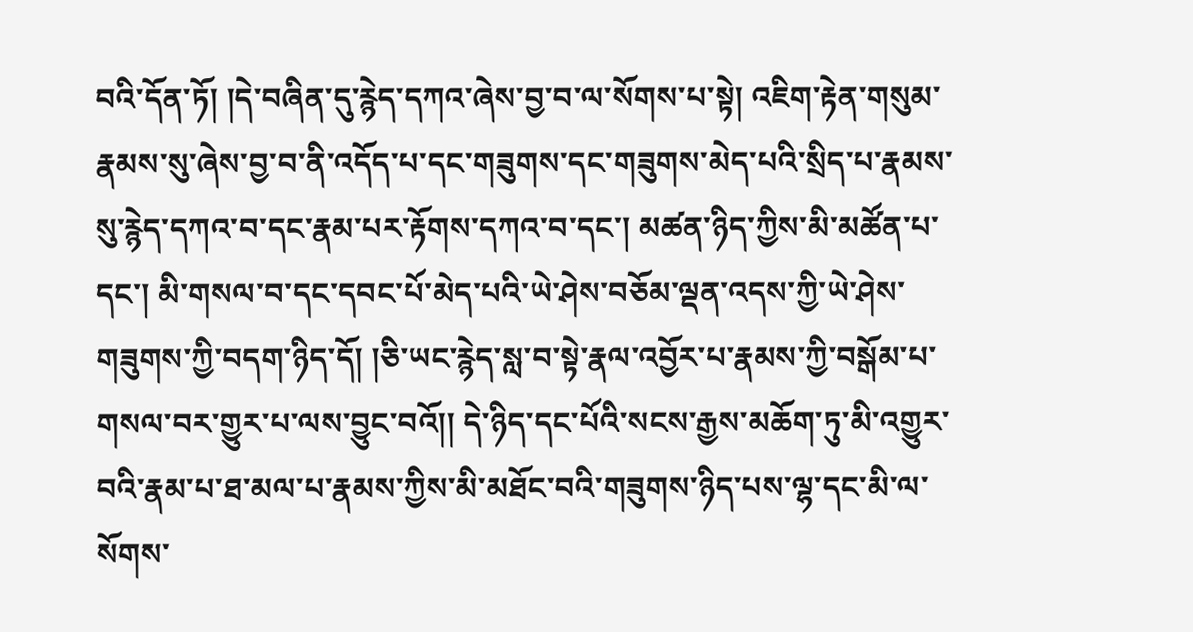བའི་དོན་ཏོ། །དེ་བཞིན་དུ་རྙེད་དཀའ་ཞེས་བྱ་བ་ལ་སོགས་པ་སྟེ། འཇིག་རྟེན་གསུམ་རྣམས་སུ་ཞེས་བྱ་བ་ནི་འདོད་པ་དང་གཟུགས་དང་གཟུགས་མེད་པའི་སྲིད་པ་རྣམས་སུ་རྙེད་དཀའ་བ་དང་རྣམ་པར་རྟོགས་དཀའ་བ་དང་། མཚན་ཉིད་ཀྱིས་མི་མཚོན་པ་དང་། མི་གསལ་བ་དང་དབང་པོ་མེད་པའི་ཡེ་ཤེས་བཅོམ་ལྡན་འདས་ཀྱི་ཡེ་ཤེས་གཟུགས་ཀྱི་བདག་ཉིད་དོ། །ཅི་ཡང་རྙེད་སླ་བ་སྟེ་རྣལ་འབྱོར་པ་རྣམས་ཀྱི་བསྒོམ་པ་གསལ་བར་གྱུར་པ་ལས་བྱུང་བའོ།། དེ་ཉིད་དང་པོའི་སངས་རྒྱས་མཆོག་ཏུ་མི་འགྱུར་བའི་རྣམ་པ་ཐ་མལ་པ་རྣམས་ཀྱིས་མི་མཐོང་བའི་གཟུགས་ཉིད་པས་ལྷ་དང་མི་ལ་སོགས་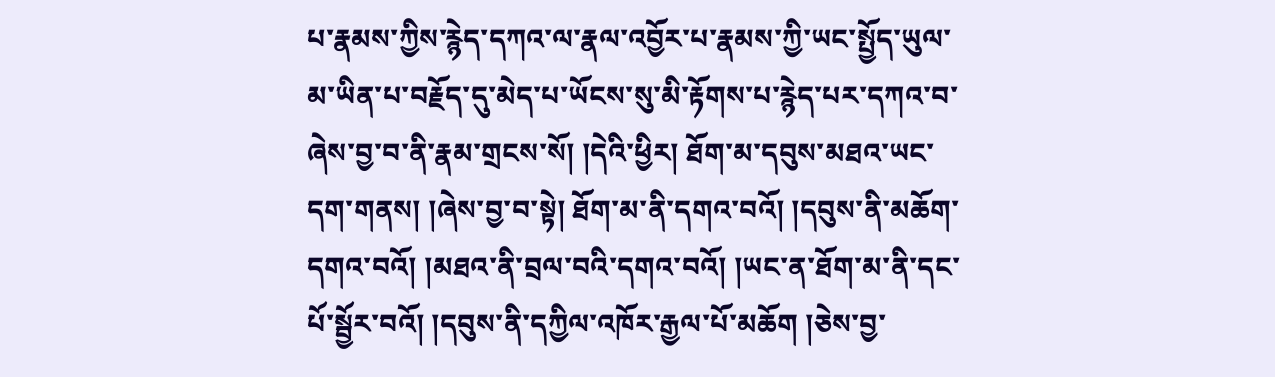པ་རྣམས་ཀྱིས་རྙེད་དཀའ་ལ་རྣལ་འབྱོར་པ་རྣམས་ཀྱི་ཡང་སྤྱོད་ཡུལ་མ་ཡིན་པ་བརྗོད་དུ་མེད་པ་ཡོངས་སུ་མི་རྟོགས་པ་རྙེད་པར་དཀའ་བ་ཞེས་བྱ་བ་ནི་རྣམ་གྲངས་སོ། །དེའི་ཕྱིར། ཐོག་མ་དབུས་མཐའ་ཡང་དག་གནས། །ཞེས་བྱ་བ་སྟེ། ཐོག་མ་ནི་དགའ་བའོ། །དབུས་ནི་མཆོག་དགའ་བའོ། །མཐའ་ནི་བྲལ་བའི་དགའ་བའོ། །ཡང་ན་ཐོག་མ་ནི་དང་པོ་སྦྱོར་བའོ། །དབུས་ནི་དཀྱིལ་འཁོར་རྒྱལ་པོ་མཆོག །ཅེས་བྱ་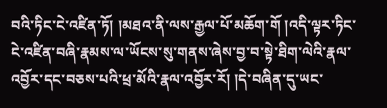བའི་ཏིང་ངེ་འཛིན་ཏོ། །མཐའ་ནི་ལས་རྒྱལ་པོ་མཆོག་གོ །འདི་ལྟར་ཏིང་ངེ་འཛིན་བཞི་རྣམས་ལ་ཡོངས་སུ་གནས་ཞེས་བྱ་བ་སྟེ་ཐིག་ལེའི་རྣལ་འབྱོར་དང་བཅས་པའི་ཕྲ་མོའི་རྣལ་འབྱོར་རོ། །དེ་བཞིན་དུ་ཡང་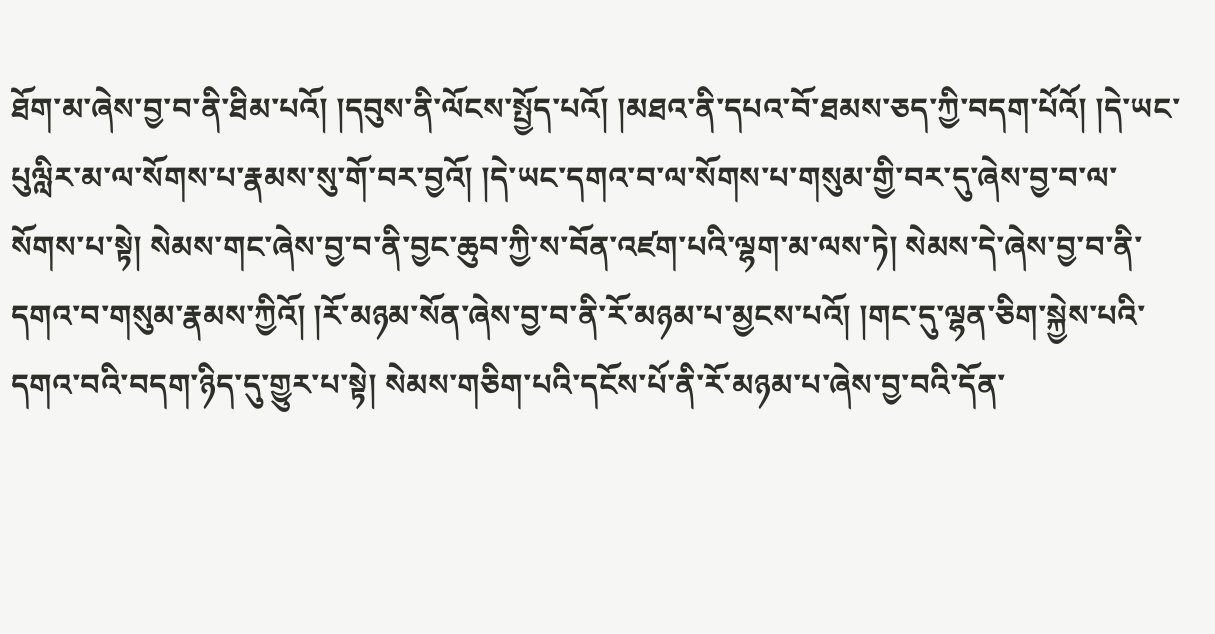ཐོག་མ་ཞེས་བྱ་བ་ནི་ཐིམ་པའོ། །དབུས་ནི་ལོངས་སྤྱོད་པའོ། །མཐའ་ནི་དཔའ་བོ་ཐམས་ཅད་ཀྱི་བདག་པོའོ། །དེ་ཡང་པུལླིར་མ་ལ་སོགས་པ་རྣམས་སུ་གོ་བར་བྱའོ། །དེ་ཡང་དགའ་བ་ལ་སོགས་པ་གསུམ་གྱི་བར་དུ་ཞེས་བྱ་བ་ལ་སོགས་པ་སྟེ། སེམས་གང་ཞེས་བྱ་བ་ནི་བྱང་ཆུབ་ཀྱི་ས་བོན་འཛག་པའི་ལྷག་མ་ལས་ཏེ། སེམས་དེ་ཞེས་བྱ་བ་ནི་དགའ་བ་གསུམ་རྣམས་ཀྱིའོ། །རོ་མཉམ་སོན་ཞེས་བྱ་བ་ནི་རོ་མཉམ་པ་མྱངས་པའོ། །གང་དུ་ལྷན་ཅིག་སྐྱེས་པའི་དགའ་བའི་བདག་ཉིད་དུ་གྱུར་པ་སྟེ། སེམས་གཅིག་པའི་དངོས་པོ་ནི་རོ་མཉམ་པ་ཞེས་བྱ་བའི་དོན་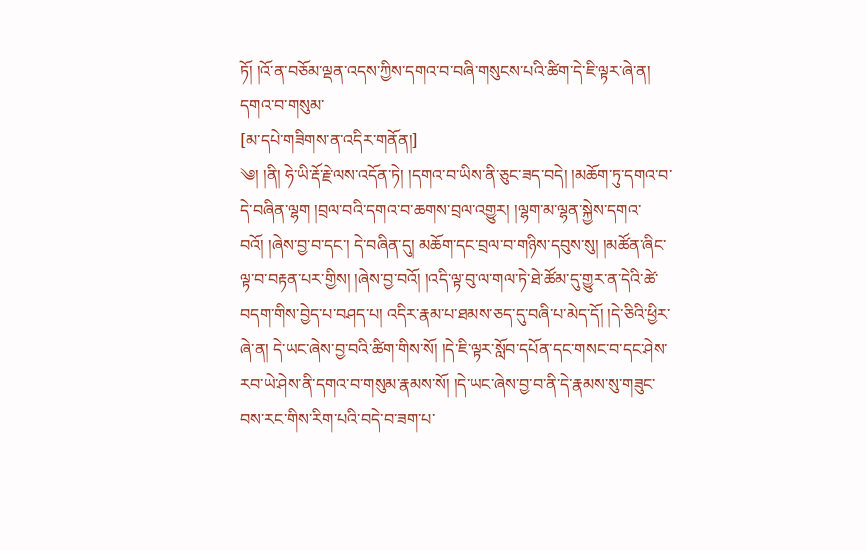ཏོ། །འོ་ན་བཅོམ་ལྡན་འདས་ཀྱིས་དགའ་བ་བཞི་གསུངས་པའི་ཚིག་དེ་ཇི་ལྟར་ཞེ་ན། དགའ་བ་གསུམ་
[མ་དཔེ་གཟིགས་ན་འདིར་གནོན།]
༄། །ནི། ཧེ་ཡི་རྡོ་རྗེ་ལས་འདོན་ཏེ། །དགའ་བ་ཡིས་ནི་ཅུང་ཟད་བདེ། །མཆོག་ཏུ་དགའ་བ་དེ་བཞིན་ལྷག །བྲལ་བའི་དགའ་བ་ཆགས་བྲལ་འགྱུར། །ལྷག་མ་ལྷན་སྐྱེས་དགའ་བའོ། །ཞེས་བྱ་བ་དང་། དེ་བཞིན་དུ། མཆོག་དང་བྲལ་བ་གཉིས་དབུས་སུ། །མཚོན་ཞིང་ལྟ་བ་བརྟན་པར་གྱིས། །ཞེས་བྱ་བའོ། །འདི་ལྟ་བུ་ལ་གལ་ཏེ་ཐེ་ཚོམ་དུ་གྱུར་ན་དེའི་ཚེ་བདག་གིས་བྱེད་པ་བཤད་པ། འདིར་རྣམ་པ་ཐམས་ཅད་དུ་བཞི་པ་མེད་དོ། །དེ་ཅིའི་ཕྱིར་ཞེ་ན། དེ་ཡང་ཞེས་བྱ་བའི་ཚིག་གིས་སོ། །དེ་ཇི་ལྟར་སློབ་དཔོན་དང་གསང་བ་དང་ཤེས་རབ་ཡེ་ཤེས་ནི་དགའ་བ་གསུམ་རྣམས་སོ། །དེ་ཡང་ཞེས་བྱ་བ་ནི་དེ་རྣམས་སུ་གཟུང་བས་རང་གིས་རིག་པའི་བདེ་བ་ཟག་པ་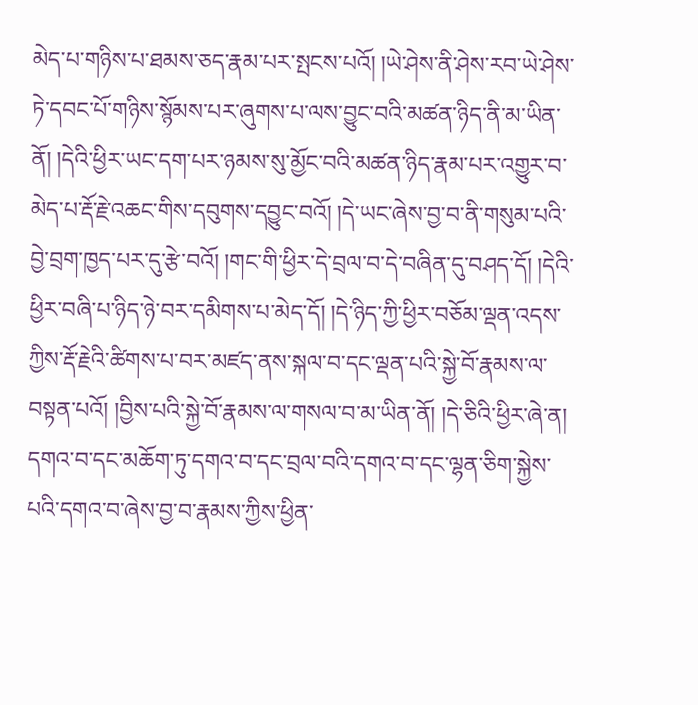མེད་པ་གཉིས་པ་ཐམས་ཅད་རྣམ་པར་སྤངས་པའོ། །ཡེ་ཤེས་ནི་ཤེས་རབ་ཡེ་ཤེས་ཏེ་དབང་པོ་གཉིས་སྙོམས་པར་ཞུགས་པ་ལས་བྱུང་བའི་མཚན་ཉིད་ནི་མ་ཡིན་ནོ། །དེའི་ཕྱིར་ཡང་དག་པར་ཉམས་སུ་མྱོང་བའི་མཚན་ཉིད་རྣམ་པར་འགྱུར་བ་མེད་པ་རྡོ་རྗེ་འཆང་གིས་དབུགས་དབྱུང་བའོ། །དེ་ཡང་ཞེས་བྱ་བ་ནི་གསུམ་པའི་བྱེ་བྲག་ཁྱད་པར་དུ་རྩེ་བའོ། །གང་གི་ཕྱིར་དེ་བྲལ་བ་དེ་བཞིན་དུ་བཤད་དོ། །དེའི་ཕྱིར་བཞི་པ་ཉིད་ཉེ་བར་དམིགས་པ་མེད་དོ། །དེ་ཉིད་ཀྱི་ཕྱིར་བཅོམ་ལྡན་འདས་ཀྱིས་རྡོ་རྗེའི་ཚིགས་པ་བར་མཛད་ནས་སྐལ་བ་དང་ལྡན་པའི་སྐྱེ་བོ་རྣམས་ལ་བསྟན་པའོ། །བྱིས་པའི་སྐྱེ་བོ་རྣམས་ལ་གསལ་བ་མ་ཡིན་ནོ། །དེ་ཅིའི་ཕྱིར་ཞེ་ན། དགའ་བ་དང་མཆོག་ཏུ་དགའ་བ་དང་བྲལ་བའི་དགའ་བ་དང་ལྷན་ཅིག་སྐྱེས་པའི་དགའ་བ་ཞེས་བྱ་བ་རྣམས་ཀྱིས་ཕྱིན་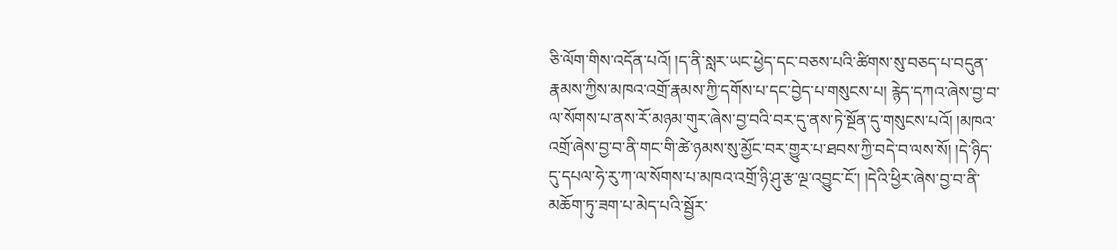ཅི་ལོག་གིས་འདོན་པའོ། །ད་ནི་སླར་ཡང་ཕྱེད་དང་བཅས་པའི་ཚིགས་སུ་བཅད་པ་བདུན་རྣམས་ཀྱིས་མཁའ་འགྲོ་རྣམས་ཀྱི་དགོས་པ་དང་བྱེད་པ་གསུངས་པ། རྙེད་དཀའ་ཞེས་བྱ་བ་ལ་སོགས་པ་ནས་རོ་མཉམ་གུར་ཞེས་བྱ་བའི་བར་དུ་ནས་ཏེ་སྔོན་དུ་གསུངས་པའོ། །མཁའ་འགྲོ་ཞེས་བྱ་བ་ནི་གང་གི་ཚེ་ཉམས་སུ་མྱོང་བར་གྱུར་པ་ཐབས་ཀྱི་བདེ་བ་ལས་སོ། །དེ་ཉིད་དུ་དཔལ་ཧེ་རུ་ཀ་ལ་སོགས་པ་མཁའ་འགྲོ་ཉི་ཤུ་རྩ་ལྔ་འབྱུང་ངོ་། །དེའི་ཕྱིར་ཞེས་བྱ་བ་ནི་མཆོག་ཏུ་ཟག་པ་མེད་པའི་སྦྱོར་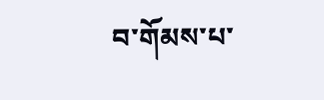བ་གོམས་པ་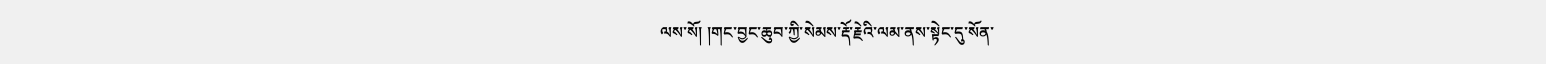ལས་སོ། །གང་བྱང་ཆུབ་ཀྱི་སེམས་རྡོ་རྗེའི་ལམ་ནས་སྟེང་དུ་སོན་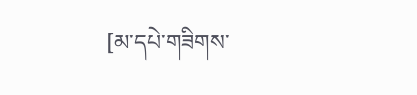[མ་དཔེ་གཟིགས་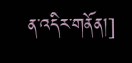ན་འདིར་གནོན།]